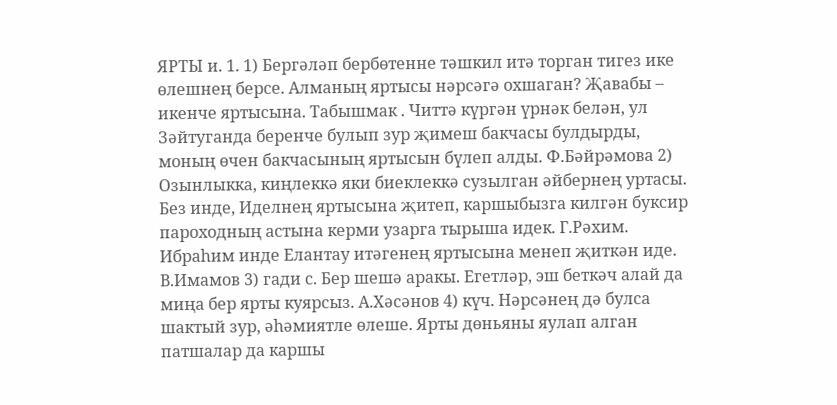ЯРТЫ и. 1. 1) Бергәләп бербөтенне тәшкил итә торган тигез ике өлешнең берсе. Алманың яртысы нәрсәгә охшаган? Җавабы – икенче яртысына. Табышмак . Читтә күргән үрнәк белән, ул Зәйтуганда беренче булып зур җимеш бакчасы булдырды, моның өчен бакчасының яртысын бүлеп алды. Ф.Бәйрәмова 2) Озынлыкка, киңлеккә яки биеклеккә сузылган әйбернең уртасы. Без инде, Иделнең яртысына җитеп, каршыбызга килгән буксир пароходның астына керми узарга тырыша идек. Г.Рәхим. Ибраһим инде Елантау итәгенең яртысына менеп җиткән иде. В.Имамов 3) гади с. Бер шешә аракы. Егетләр, эш беткәч алай да миңа бер ярты куярсыз. А.Хәсәнов 4) күч. Нәрсәнең дә булса шактый зур, әһәмиятле өлеше. Ярты дөньяны яулап алган патшалар да каршы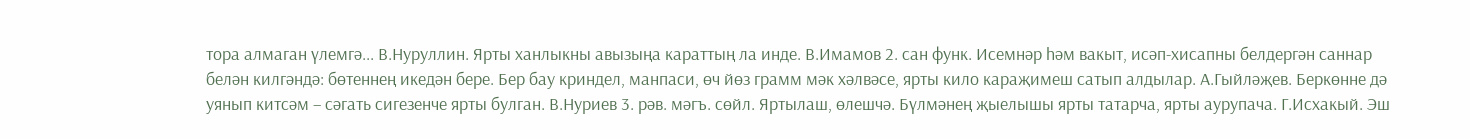тора алмаган үлемгә... В.Нуруллин. Ярты ханлыкны авызыңа караттың ла инде. В.Имамов 2. сан функ. Исемнәр һәм вакыт, исәп-хисапны белдергән саннар белән килгәндә: бөтеннең икедән бере. Бер бау криндел, манпаси, өч йөз грамм мәк хәлвәсе, ярты кило караҗимеш сатып алдылар. А.Гыйләҗев. Беркөнне дә уянып китсәм – сәгать сигезенче ярты булган. В.Нуриев 3. рәв. мәгъ. сөйл. Яртылаш, өлешчә. Бүлмәнең җыелышы ярты татарча, ярты аурупача. Г.Исхакый. Эш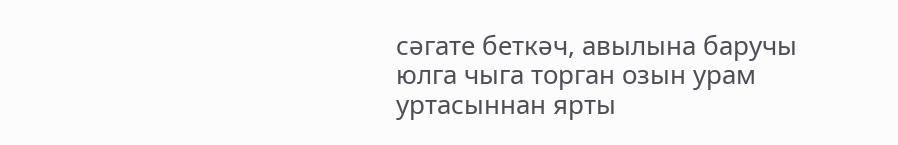сәгате беткәч, авылына баручы юлга чыга торган озын урам уртасыннан ярты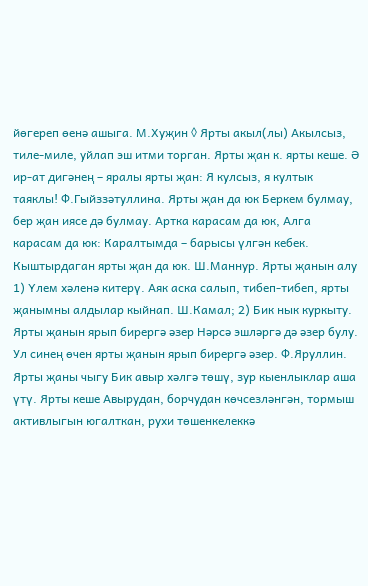йөгереп өенә ашыга. М.Хуҗин ◊ Ярты акыл(лы) Акылсыз, тиле-миле, уйлап эш итми торган. Ярты җан к. ярты кеше. Ә ир-ат дигәнең – яралы ярты җан: Я кулсыз, я култык таяклы! Ф.Гыйззәтуллина. Ярты җан да юк Беркем булмау, бер җан иясе дә булмау. Артка карасам да юк, Алга карасам да юк: Каралтымда – барысы үлгән кебек. Кыштырдаган ярты җан да юк. Ш.Маннур. Ярты җанын алу 1) Үлем хәленә китерү. Аяк аска салып, тибеп-тибеп, ярты җанымны алдылар кыйнап. Ш.Камал; 2) Бик нык куркыту. Ярты җанын ярып бирергә әзер Нәрсә эшләргә дә әзер булу. Ул синең өчен ярты җанын ярып бирергә әзер. Ф.Яруллин. Ярты җаны чыгу Бик авыр хәлгә төшү, зур кыенлыклар аша үтү. Ярты кеше Авырудан, борчудан көчсезләнгән, тормыш активлыгын югалткан, рухи төшенкелеккә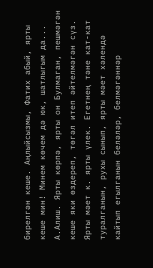бирелгән кеше. Аңлыйсызмы, Фатих абый, ярты кеше мин! Минем көчем дә юк, шатлыгым да... А.Алиш. Ярты көрпә, ярты он Булмаган, пешмәгән кеше яки өздереп, төгәл итеп әйтелмәгән сүз. Ярты мәет к. ярты үлек. Егетнең тәне кат-кат туралганын, рухы сынып, ярты мәет хәлендә кайтып егылганын беләләр, белмәгәннәр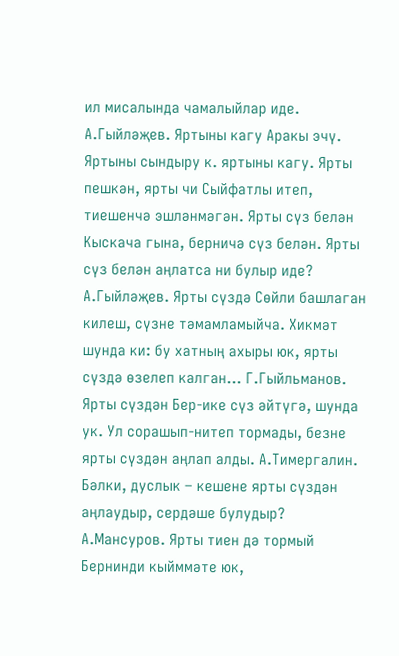ил мисалында чамалыйлар иде. А.Гыйләҗев. Яртыны кагу Аракы эчү. Яртыны сындыру к. яртыны кагу. Ярты пешкән, ярты чи Сыйфатлы итеп, тиешенчә эшләнмәгән. Ярты сүз белән Кыскача гына, берничә сүз белән. Ярты сүз белән аңлатса ни булыр иде? А.Гыйләҗев. Ярты сүздә Сөйли башлаган килеш, сүзне тәмамламыйча. Хикмәт шунда ки: бу хатның ахыры юк, ярты сүздә өзелеп калган... Г.Гыйльманов. Ярты сүздән Бер-ике сүз әйтүгә, шунда ук. Ул сорашып-нитеп тормады, безне ярты сүздән аңлап алды. А.Тимергалин. Бәлки, дуслык – кешене ярты сүздән аңлаудыр, сердәше булудыр? А.Мансуров. Ярты тиен дә тормый Бернинди кыйммәте юк,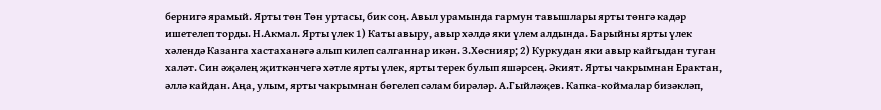бернигә ярамый. Ярты төн Төн уртасы, бик соң. Авыл урамында гармун тавышлары ярты төнгә кадәр ишетелеп торды. Н.Акмал. Ярты үлек 1) Каты авыру, авыр хәлдә яки үлем алдында. Барыйны ярты үлек хәлендә Казанга хастаханәгә алып килеп салганнар икән. З.Хөснияр; 2) Куркудан яки авыр кайгыдан туган халәт. Син әҗәлең җиткәнчегә хәтле ярты үлек, ярты терек булып яшәрсең. Әкият. Ярты чакрымнан Ерактан, әллә кайдан. Аңа, улым, ярты чакрымнан бөгелеп сәлам бирәләр. А.Гыйләҗев. Капка-коймалар бизәкләп,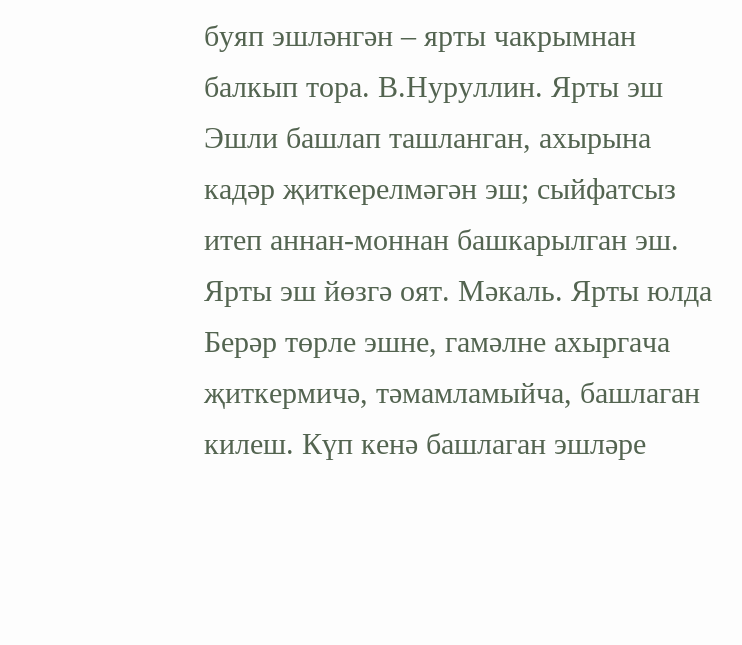буяп эшләнгән – ярты чакрымнан балкып тора. В.Нуруллин. Ярты эш Эшли башлап ташланган, ахырына кадәр җиткерелмәгән эш; сыйфатсыз итеп аннан-моннан башкарылган эш. Ярты эш йөзгә оят. Мәкаль. Ярты юлда Берәр төрле эшне, гамәлне ахыргача җиткермичә, тәмамламыйча, башлаган килеш. Күп кенә башлаган эшләре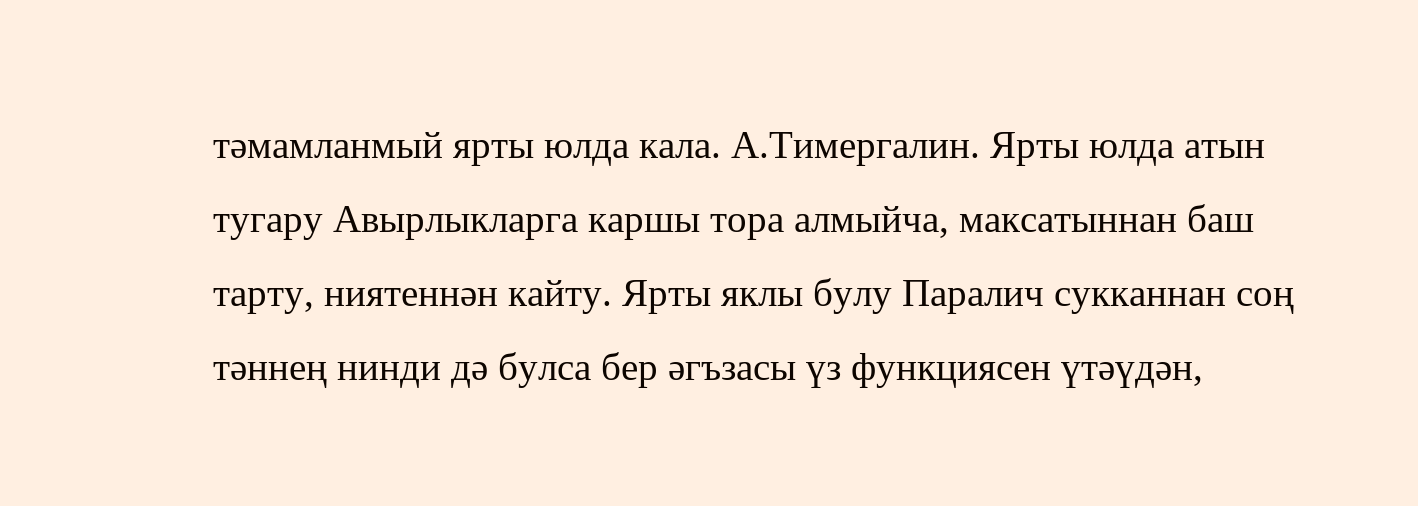тәмамланмый ярты юлда кала. А.Тимергалин. Ярты юлда атын тугару Авырлыкларга каршы тора алмыйча, максатыннан баш тарту, ниятеннән кайту. Ярты яклы булу Паралич сукканнан соң тәннең нинди дә булса бер әгъзасы үз функциясен үтәүдән,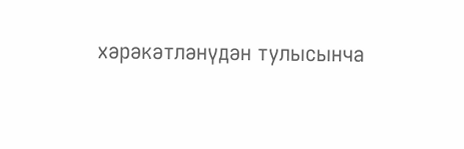хәрәкәтләнүдән тулысынча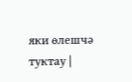яки өлешчә туктау |